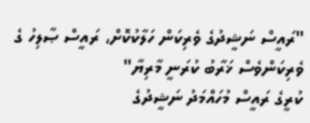"ރައީސް ނަޝީދުގެ ވެރިކަން ހަލާކުކޮށް، ރައީސް ޞާލިހު ގެ ވެރިކަންވެސް ޚަރާބު ކުރަނީ މާރިޔާ"
ކުރީގެ ރައީސް މުހައްމަދު ނަޝީދުގެ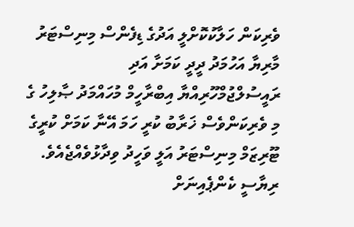ވެރިކަން ހަލާކުކޮށްލީ އަދުގެ ޑިފެންސް މިނިސްޓަރު މާރިޔާ އަހުމަދު ދީދީ ކަމަށާ އަދި ރައީސުލްޖުމްހޫރިއްޔާ އިބްރާހީމް މުހައްމަދު ޞާލިހު ގެ މި ވެރިކަންވެސް ޚަރާބު ކުރީ ހަމަ އޭނާ ކަމަށް ކުރީގެ ޓޫރިޒަމް މިނިސްޓަރު އަލީ ވަހީދު ވިދާޅުވެއްޖެއެވެ.
ރިޔާސީ ކެންޕެއިނަށް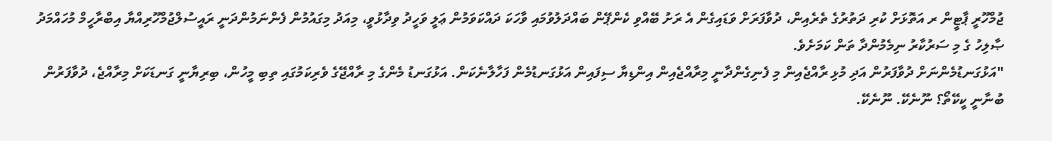ޖުމްހޫރީ ޕާޓީން ރ އަތޮޅަށް ކުރި ދަތުރުގެ ތެރެއިން، ދުވާފަރަށް ވަޑައިގެން އެ ރަށު ބޭއްވި ކެންޕޭން ބައްދަލުވުމައި ވާހަކަ ދައްކަވަމުން ޢަލީ ވަހީދު ވިދާޅުވީ، މިއަދު މިގައުމުން ފެންނަމުންދަނީ ރައީސުލްޖުމްހޫރިއްޔާ އިބްރާހީމް މުހައްމަދު ޞާލިހު ގެ މި ސަރުކާރު ނިމެމުންދާ ތަން ކަމަށެވެ.
"އަޅުގަނޑުމެންނަށް ދުވާފަރުން އަދި މުޅި ރާއްޖެއިން މި ފެނިގެންދާނީ މިރާއްޖެއިން އިންޑިޔާ ސިފައިން އަޅުގަނޑުމެން ފަހާލާނެކަން. އަޅުގަނޑު މެންގެ މި ރާއްޖޭގެ ވެރިކަމުގައި ތިބި މީހުން، ބިރިޔާނީ ގަނޑަކަށް މިރާއްޖެ، ދުވާފަރުން ބުނާނީ ކީކޭތޯ؟ ނޫނެކޭ. ނޫނެކޭ.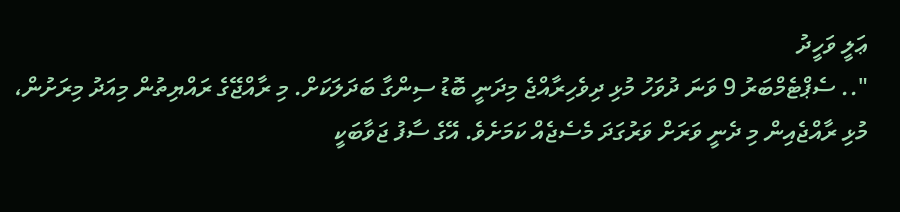ޢަލީ ވަހީދު
".. ސެޕްޓެމްބަރު 9 ވަނަ ދުވަހު މުޅި ދިވެހިރާއްޖެ މިދަނީ ބޮޑު ސިންގާ ބަދަލަކަށް. މި ރާއްޖޭގެ ރައްޔިތުން މިއަދު މިރަށުން، މުޅި ރާއްޖެއިން މި ދެނީ ވަރަށް ވަރުގަދަ މެސެޖެއް ކަމަށެވެ. އޭގެ ސާފު ޖަވާބަކީ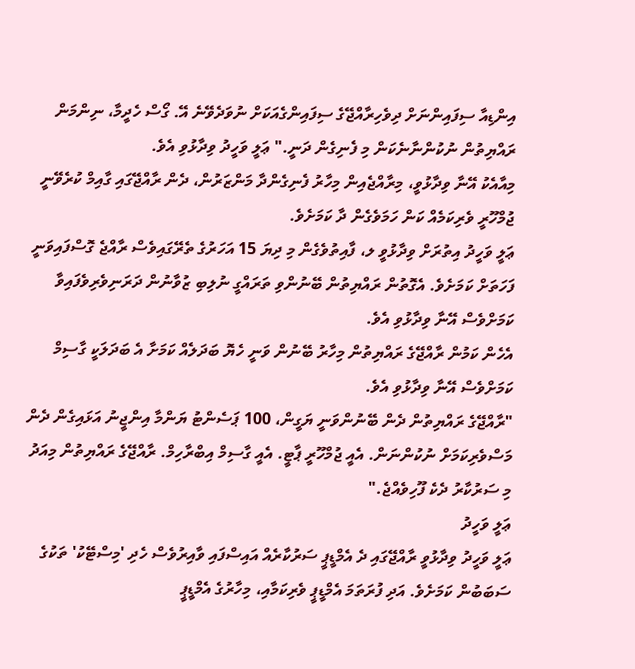އިންޑިއާ ސިފައިންނަށް ދިވެހިރާއްޖޭގެ ސިފައިންގެއަކަށް ނުވަދެވޭނެ އޭ. ގޯސް ހެދީމާ، ނިންމަން ރައްޔިތުން ނުކުންނާނެކަން މި ފެނިގެން ދަނީ." ޢަލީ ވަހީދު ވިދާޅުވި އެވެ.
މިއާއެކު އޭނާ ވިދާޅުވީ، މިރާއްޖެއިން މިހާރު ފެނިގެންދާ މަންޒަރުން، ދެން ރާއްޖޭގައި ގާއިމް ކުރެވޭނީ ޖުމްހޫރީ ވެރިކަމެއް ކަން ހަމަވެގެން ދާ ކަމަށެވެ.
ޢަލީ ވަހީދު އިތުރަށް ވިދާޅުވީ ލ، ފާއިތުވެގެން މި ދިޔަ 15 އަހަރުގެ ތެރޭގައިވެސް ރާއްޖެ ގޮސްފައިވަނީ ފަހަތަށް ކަމަށެވެ. އެގޮތުން ރައްޔިތުން ބޭނުންވި ތަރައްގީ ނުލިބި ޒުވާނުން ދަރަނިވެރިވެފައިވާ ކަމަށްވެސް އޭނާ ވިދާޅުވި އެވެ.
އެހެން ކަމުން ރާއްޖޭގެ ރައްޔިތުން މިހާރު ބޭނުން ވަނީ ހެޔޮ ބަދަލެއް ކަމަށާ އެ ބަދަލަކީ ގާސިމް ކަމަށްވެސް އޭނާ ވިދާޅުވި އެވެ.
"ރާއްޖޭގެ ރައްޔިތުން ދެން ބޭނުންވަނީ ޔަގީން، 100 ޕަސެންޓު ޔަންމާ އިންޖީނު އަޅައިގެން ދެން މަސްވެރިކަމަށް ނުކުންނަން. އެއީ ޖުމްހޫރީ ޕާޓީ. އެއީ ގާސިމް އިބްރާހިމް. ރާއްޖޭގެ ރައްޔިތުން މިއަދު މި ސަރުކާރު ދެކެ ފޫހިވެއްޖެ."
ޢަލީ ވަހީދު
ޢަލީ ވަހީދު ވިދާޅުވީ ރާއްޖޭގައި ދެ އެމްޑީޕީ ސަރުކާރެއް އައިސްފައި ވާއިރުވެސް ހެދި 'މިސްޓޭކު' ތަކުގެ ސަބަބުން ކަމަށެވެ. އަދި ފުރަތަމަ އެމްޑީޕީ ވެރިކަމާއި، މިހާރުގެ އެމްޑީޕީ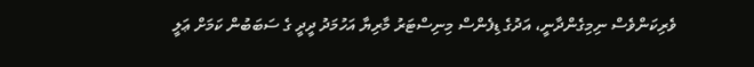ވެރިކަންވެސް ނިމިގެންދާނީ، އަދުގެ ޑިފެންސް މިނިސްޓަރު މާރިޔާ އަހުމަދު ދީދީ ގެ ސަބަބުން ކަމަށް ޢަލީ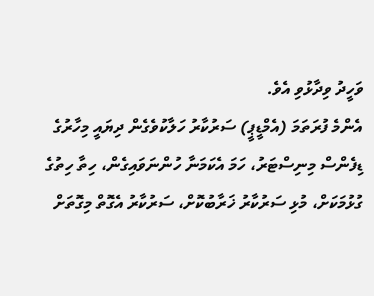ވަހީދު ވިދާޅުވި އެވެ.
އެންމެ ފުރަތަމަ (އެމްޑީޕީ) ސަރުކާރު ހަލާކުވެގެން ދިޔައީ މިހާރުގެ ޑިފެންސް މިނިސްޓަރު، ހަމަ އެކަމަނާ ހުންނަވައިގެން، ހިތާ ހިތުގެ ގުޅުމަކަށް، މުޅި ސަރުކާރު ޚަރާބުކޮށް، ސަރުކާރު އެގޮތް މިގޮތަށް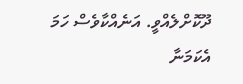ދޫކޮށްލެއްވީ. އަނެއްކާވެސް ހަމަ އެކަމަނާ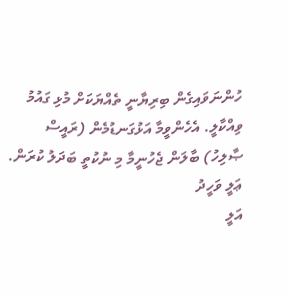ހުންނަވައިގެން ބިރިޔާނީ ތެއްޔަކަށް މުޅި ގައުމު ވިއްކާލީ. އެހެންވީމާ އަޅުގަނޑުމެން (ރައީސް ޞާލިހު) ބާލަން ޖެހުނީމާ މި ނުކުތީ ބަދަލު ކުރަން.
ޢަލީ ވަހީދު
އަލީ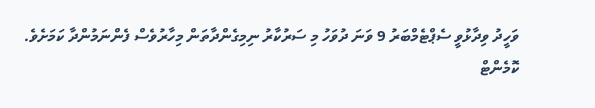ވަހީދު ވިދާޅުވީ ސެޕްޓެމްބަރު 9 ވަނަ ދުވަހު މި ސަރުކާރު ނިމިގެންދާތަން މިހާރުވެސް ފެންނަމުންދާ ކަމަށެވެ.
ކޮމެންޓް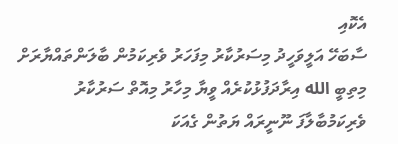އެކޮއި
ސާބަހޭ އަލީވަހީދު މިސަރުކާރު މިފަހަރު ވެރިކަމުން ބާލަންތައްޔާރަށް މިތިބީ الله އިރާދަފުޅުކުރެއް ވީޔާ މިހާރު މިއޮތް ސަރުކާރު ވެރިކަމުބާލާފަ ނޫނީރައް ޔަތުން ގެއަކަ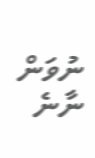ނުވަން ނާނެ